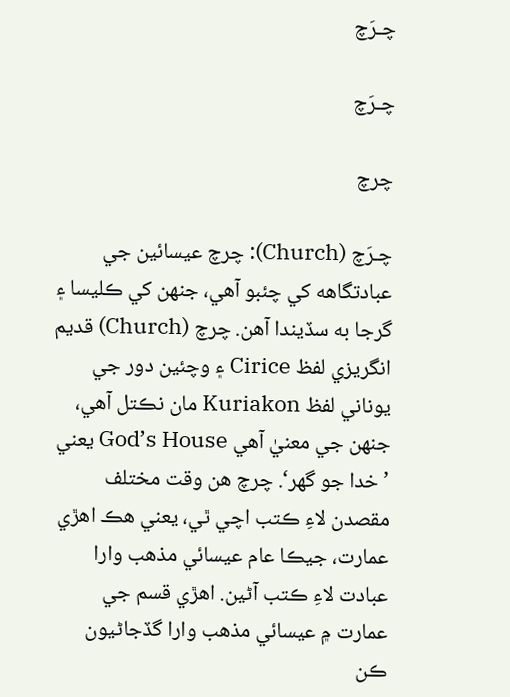چـرَچ

چـرَچ

چرچ

چـرَچ (Church): چرچ عيسائين جي عبادتگاهه کي چئبو آهي، جنهن کي ڪليسا ۽ گرجا به سڏيندا آهن. چرچ (Church) قديم انگريزي لفظ Cirice ۽ وچئين دور جي يوناني لفظ Kuriakon مان نڪتل آهي، جنهن جي معنيٰ آهي God’s House يعني ’خدا جو گهر‘. چرچ هن وقت مختلف مقصدن لاءِ ڪتب اچي ٿي، يعني هڪ اهڙي عمارت، جيڪا عام عيسائي مذهب وارا عبادت لاءِ ڪتب آڻين. اهڙي قسم جي عمارت ۾ عيسائي مذهب وارا گڏجاڻيون ڪن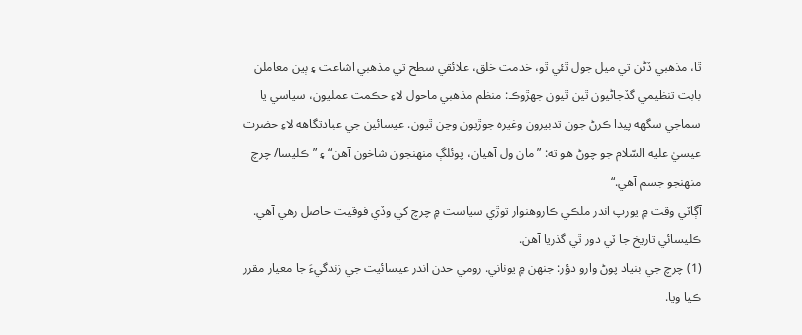ٿا، مذهبي ڏڻن تي ميل جول ٿئي ٿو، خدمت خلق، علائقي سطح تي مذهبي اشاعت ۽ ٻين معاملن بابت تنظيمي گڏجاڻيون ٿين ٿيون جهڙوڪ: منظم مذهبي ماحول لاءِ حڪمت عمليون، سياسي يا سماجي سگهه پيدا ڪرڻ جون تدبيرون وغيره جوڙيون وڃن ٿيون. عيسائين جي عبادتگاهه لاءِ حضرت عيسيٰ عليه السّلام جو چوڻ هو ته: ”مان ول آهيان، پوئلڳ منهنجون شاخون آهن“ ۽ ”ڪليسا/ چرچ منهنجو جسم آهي.“
آڳاٽي وقت ۾ يورپ اندر ملڪي ڪاروهنوار توڙي سياست ۾ چرچ کي وڏي فوقيت حاصل رهي آهي. ڪليسائي تاريخ جا ٽي دور ٿي گذريا آهن.
(1) چرچ جي بنياد پوڻ وارو دؤر: جنهن ۾ يوناني. رومي حدن اندر عيسائيت جي زندگيءَ جا معيار مقرر ڪيا ويا.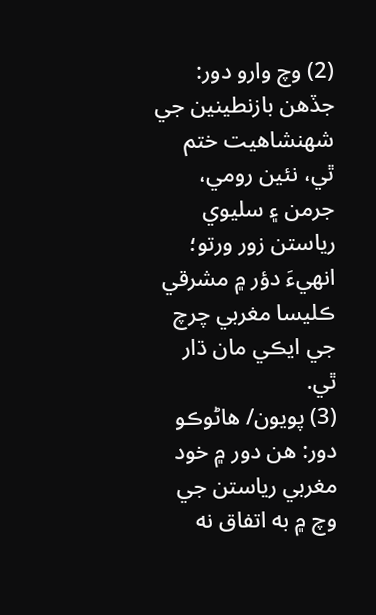(2) وچ وارو دور: جڏهن بازنطينين جي شهنشاهيت ختم ٿي، نئين رومي، جرمن ۽ سليوي رياستن زور ورتو؛ انهيءَ دؤر ۾ مشرقي ڪليسا مغربي چرچ جي ايڪي مان ڌار ٿي.
(3) پويون/ هاڻوڪو دور: هن دور ۾ خود مغربي رياستن جي وچ ۾ به اتفاق نه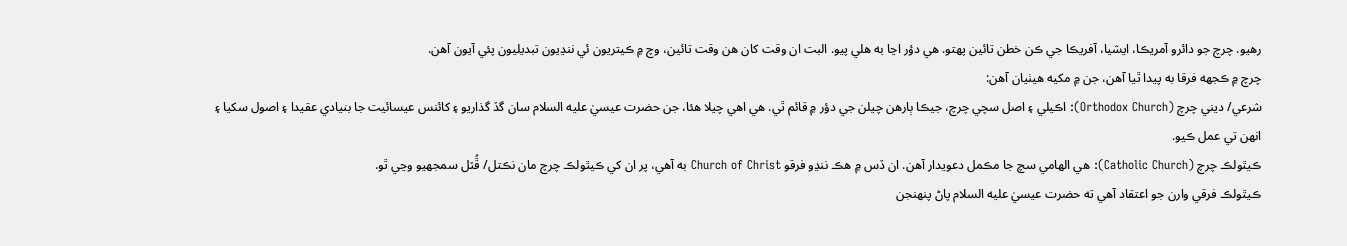رهيو. چرچ جو دائرو آمريڪا، ايشيا، آفريڪا جي ڪن خطن تائين پهتو. هي دؤر اڃا به هلي پيو. البت ان وقت کان هن وقت تائين، وچ ۾ ڪيتريون ئي ننڍيون تبديليون پئي آيون آهن.
چرچ ۾ ڪجهه فرقا به پيدا ٿيا آهن، جن ۾ مکيه هيٺيان آهن:
شرعي/ ديني چرچ (Orthodox Church): اڪيلي ۽ اصل سچي چرچ، جيڪا ٻارهن چيلن جي دؤر ۾ قائم ٿي. هي اهي چيلا هئا، جن حضرت عيسيٰ عليه السلام سان گڏ گذاريو ۽ کائنس عيسائيت جا بنيادي عقيدا ۽ اصول سکيا ۽ انهن تي عمل ڪيو.
ڪيٿولڪ چرچ (Catholic Church): هي الهامي سچ جا مڪمل دعويدار آهن. ان ڏس ۾ هڪ ننڍو فرقو Church of Christ به آهي، پر ان کي ڪيٿولڪ چرچ مان نڪتل/ ڦُٽل سمجهيو وڃي ٿو.
ڪيٿولڪ فرقي وارن جو اعتقاد آهي ته حضرت عيسيٰ عليه السلام پاڻ پنهنجن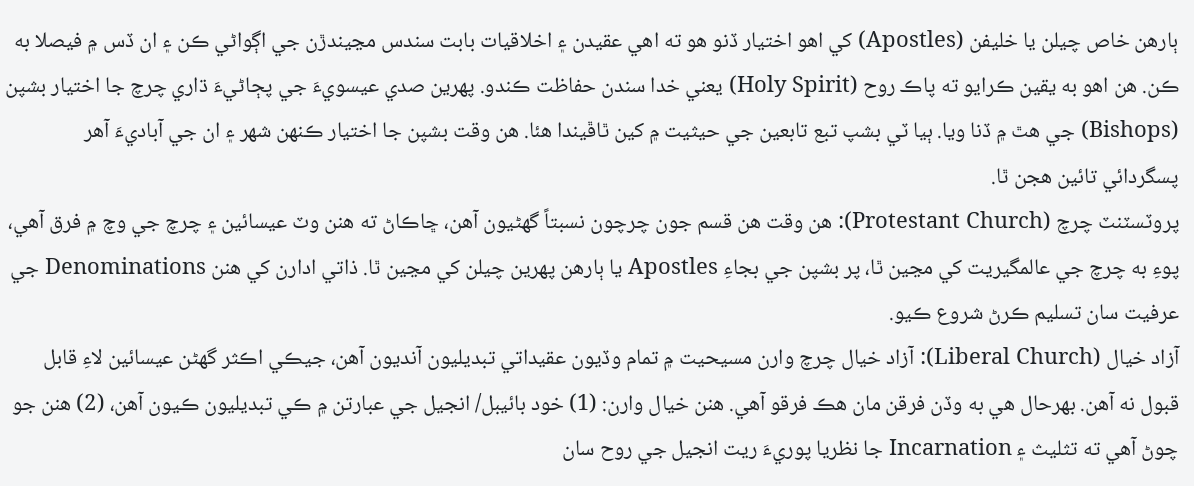ٻارهن خاص چيلن يا خليفن (Apostles) کي اهو اختيار ڏنو هو ته اهي عقيدن ۽ اخلاقيات بابت سندس مڃيندڙن جي اڳواڻي ڪن ۽ ان ڏس ۾ فيصلا به ڪن. هن اهو به يقين ڪرايو ته پاڪ روح (Holy Spirit) يعني خدا سندن حفاظت ڪندو. پهرين صدي عيسويءَ جي پڄاڻيءَ ڌاري چرچ جا اختيار بشپن (Bishops) جي هٿ ۾ ڏنا ويا. ٻيا ٽي بشپ تبع تابعين جي حيثيت ۾ کين ٿاڦيندا هئا. هن وقت بشپن جا اختيار ڪنهن شهر ۽ ان جي آباديءَ آهر پسگردائي تائين هجن ٿا.
پروٽسٽنٽ چرچ (Protestant Church): هن وقت هن قسم جون چرچون نسبتاً گهڻيون آهن، ڇاڪاڻ ته هنن وٽ عيسائين ۽ چرچ جي وچ ۾ فرق آهي، پوءِ به چرچ جي عالمگيريت کي مڃين ٿا، پر بشپن جي بجاءِ Apostles يا ٻارهن پهرين چيلن کي مڃين ٿا. ذاتي ادارن کي هنن Denominations جي عرفيت سان تسليم ڪرڻ شروع ڪيو.
آزاد خيال (Liberal Church): آزاد خيال چرچ وارن مسيحيت ۾ تمام وڏيون عقيداتي تبديليون آنديون آهن، جيڪي اڪثر گهڻن عيسائين لاءِ قابل قبول نه آهن. بهرحال هي به وڏن فرقن مان هڪ فرقو آهي. هنن خيال وارن: (1) خود بائيبل/ انجيل جي عبارتن ۾ ڪي تبديليون ڪيون آهن، (2) هنن جو چوڻ آهي ته تثليث ۽ Incarnation جا نظريا پوريءَ ريت انجيل جي روح سان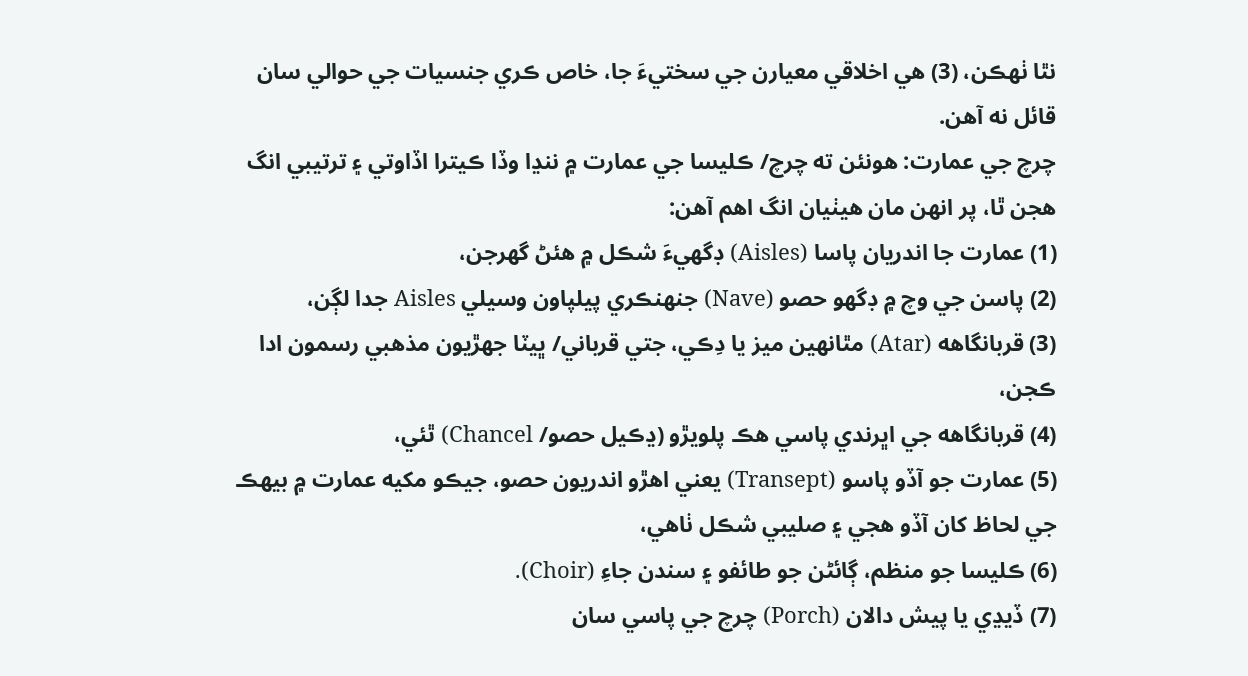نٿا ٺهڪن، (3) هي اخلاقي معيارن جي سختيءَ جا، خاص ڪري جنسيات جي حوالي سان قائل نه آهن.
چرچ جي عمارت: هونئن ته چرچ/ ڪليسا جي عمارت ۾ ننڍا وڏا ڪيترا اڏاوتي ۽ ترتيبي انگ هجن ٿا، پر انهن مان هيٺيان انگ اهم آهن:
(1) عمارت جا اندريان پاسا (Aisles) ڊگهيءَ شڪل ۾ هئڻ گهرجن،
(2) پاسن جي وچ ۾ ڊگهو حصو (Nave) جنهنڪري پيلپاون وسيلي Aisles جدا لڳن،
(3) قربانگاهه (Atar) مٿانهين ميز يا دِڪي، جتي قرباني/ ڀيٽا جهڙيون مذهبي رسمون ادا ڪجن،
(4) قربانگاهه جي اڀرندي پاسي هڪ پلويڙو (ڍڪيل حصو/ Chancel) ٿئي،
(5) عمارت جو آڏو پاسو (Transept) يعني اهڙو اندريون حصو، جيڪو مکيه عمارت ۾ بيهڪ جي لحاظ کان آڏو هجي ۽ صليبي شڪل ٺاهي،
(6) ڪليسا جو منظم، ڳائڻن جو طائفو ۽ سندن جاءِ (Choir).
(7) ڏيڍي يا پيش دالان (Porch) چرچ جي پاسي سان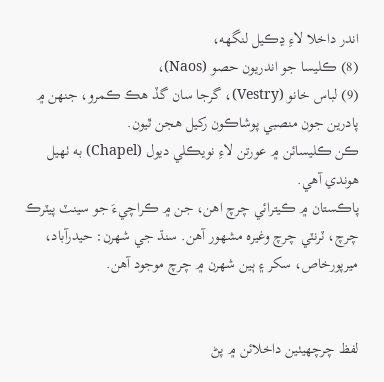اندر داخلا لاءِ ڍڪيل لنگهه،
(8) ڪليسا جو اندريون حصو (Naos)،
(9) لباس خانو (Vestry)، گرجا سان گڏ هڪ ڪمرو، جنهن ۾ پادرين جون منصبي پوشاڪون رکيل هجن ٿيون.
ڪن ڪليسائن ۾ عورتن لاءِ نويڪلي ديول (Chapel) به ٺهيل هوندي آهي.
پاڪستان ۾ ڪيترائي چرچ اهن، جن ۾ ڪراچيءَ جو سينٽ پيٽرڪ چرچ، ٽرنٽي چرچ وغيره مشهور آهن. سنڌ جي شهرن: حيدرآباد، ميرپورخاص، سکر ۽ ٻين شهرن ۾ چرچ موجود آهن.


لفظ چرچھيٺين داخلائن ۾ پڻ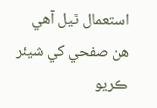استعمال ٿيل آھي
هن صفحي کي شيئر ڪريو